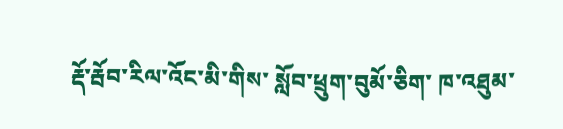རྡོ་རྦོབ་རིལ་འོང་མི་གིས་ སློབ་ཕྲུག་བུམོ་ཅིག་ ཁ་འཐུམ་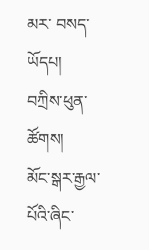མར་ བསད་ཡོདཔ།
བཀྲིས་ཕུན་ཚོགས།
མོང་སྒར་རྒྱལ་པོའི་ཞིང་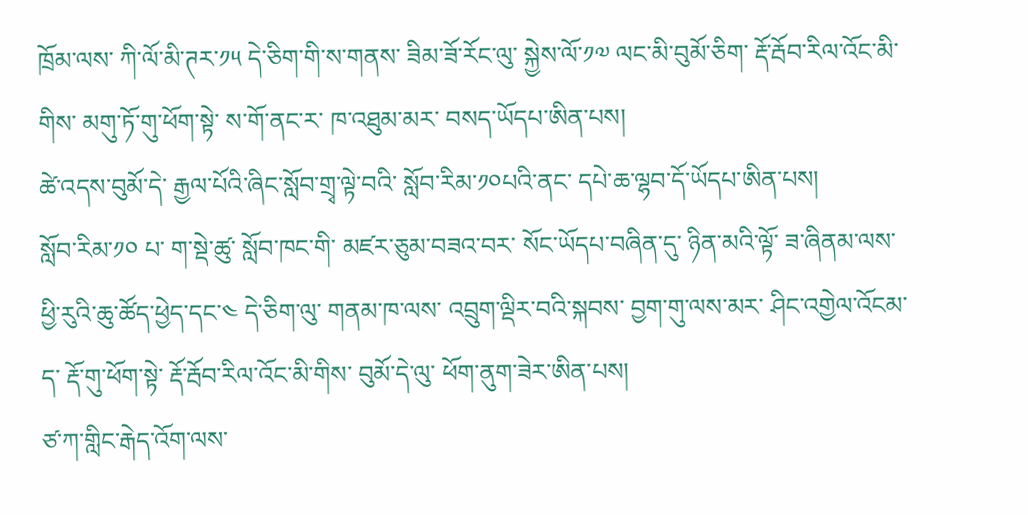ཁྲོམ་ལས་ ཀི་ལོ་མི་ཊར་༡༥ དེ་ཅིག་གི་ས་གནས་ ཟིམ་ཟོ་རོང་ལུ་ སྐྱེས་ལོ་༡༧ ལང་མི་བུམོ་ཅིག་ རྡོ་རྦོབ་རིལ་འོང་མི་གིས་ མགུ་ཏོ་གུ་ཕོག་སྟེ་ ས་གོ་ནང་ར་ ཁ་འཐུམ་མར་ བསད་ཡོདཔ་ཨིན་པས།
ཚེ་འདས་བུམོ་དེ་ རྒྱལ་པོའི་ཞིང་སློབ་གྲྭ་ལྟེ་བའི་ སློབ་རིམ་༡༠པའི་ནང་ དཔེ་ཆ་ལྷབ་དོ་ཡོདཔ་ཨིན་པས།
སློབ་རིམ་༡༠ པ་ ག་སྡེ་ཚུ་ སློབ་ཁང་གི་ མཛར་ཅུམ་བཟའ་བར་ སོང་ཡོདཔ་བཞིན་དུ་ ཉིན་མའི་ལྟོ་ ཟ་ཞིནམ་ལས་ ཕྱི་རུའི་ཆུ་ཚོད་ཕྱེད་དང་༤ དེ་ཅིག་ལུ་ གནམ་ཁ་ལས་ འབྲུག་ལྡིར་བའི་སྐབས་ བྱག་གུ་ལས་མར་ ཤིང་འགྱེལ་འོངམ་ད་ རྡོ་གུ་ཕོག་སྟེ་ རྡོ་རྦོབ་རིལ་འོང་མི་གིས་ བུམོ་དེ་ལུ་ ཕོག་ནུག་ཟེར་ཨིན་པས།
ཙ་ཀ་གླིང་རྒེད་འོག་ལས་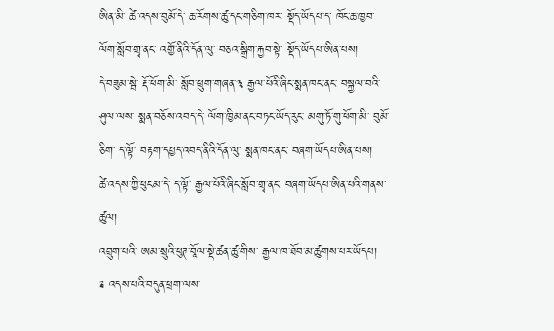ཨིན་མི་ ཚེ་འདས་བུམོ་དེ་ ཆ་རོགས་ཚུ་དང་གཅིག་ཁར་ སྡོད་ཡོདཔ་ད་ ཁོང་ཆ་ཁྱབ་ ལོག་སློབ་གྲྭ་ནང་ འགྱོ་ནིའི་དོན་ལུ་ བཅའ་སྒྲིག་རྐྱབ་སྟེ་ སྡོད་ཡོདཔ་ཨིན་པས།
དེ་བཟུམ་སྦེ་ རྡོ་ཕོག་མི་ སློབ་ཕྲུག་གཞན་༣ རྒྱལ་པོའི་ཞིང་སྨན་ཁང་ནང་ བསྐྱལ་བའི་ཤུལ་ལས་ སྨན་བཅོས་འབད་དེ་ ལོག་ཁྱིམ་ནང་བཏང་ཡོད་རུང་ མགུ་ཏོ་གུ་ཕོག་མི་ བུམོ་ཅིག་ ད་ལྟོ་ བརྟག་དཔྱད་འབད་ནིའི་དོན་ལུ་ སྨན་ཁང་ནང་ བཞག་ཡོདཔ་ཨིན་པས།
ཚེ་འདས་ཀྱི་ཕུངམ་དེ་ ད་ལྟོ་ རྒྱལ་པོའི་ཞིང་སློབ་གྲྭ་ནང་ བཞག་ཡོདཔ་ཨིན་པའི་གནས་ཚུལ།
འབྲུག་པའི་ ཨམ་སྲུའི་ཕུཊ་བཱོལ་སྡེ་ཚན་ཚུ་གིས་ རྒྱལ་ཁ་ཐོབ་མ་ཚུགས་པར་ཡོདཔ།
༉ འདས་པའི་བདུན་ཕྲག་ལས་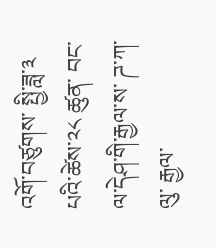འགོ་བཙུགས་ སྤྱི་ཟླ་༣ པའི་ཚེས་༢༨ ཚུན་ བང་ལ་དེཤ་གི་རྒྱལ་ས་ ཌ་ཀ་ལུ་ རྒྱལ་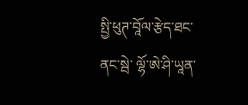སྤྱི་ཕུཊ་བཱོལ་རྩེད་ཐང་ནང་སྦེ་ ལྷོ་ཨེ་ཤི་ཡཱན་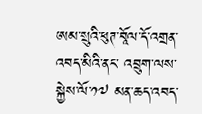ཨམ་སྲུའི་ཕུཊ་བཱོལ་དོ་འགྲན་འབད་མིའི་ནང་ འབྲུག་ལས་ སྐྱེས་ལོ་༡༧ མན་ཆད་འབད་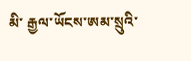མི་ རྒྱལ་ཡོངས་ཨམ་སྲུའི་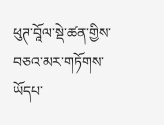ཕུཊ་བཱོལ་སྡེ་ཚན་གྱིས་ བཅའ་མར་གཏོགས་ཡོདཔ་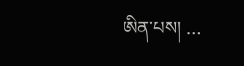ཨིན་པས། …